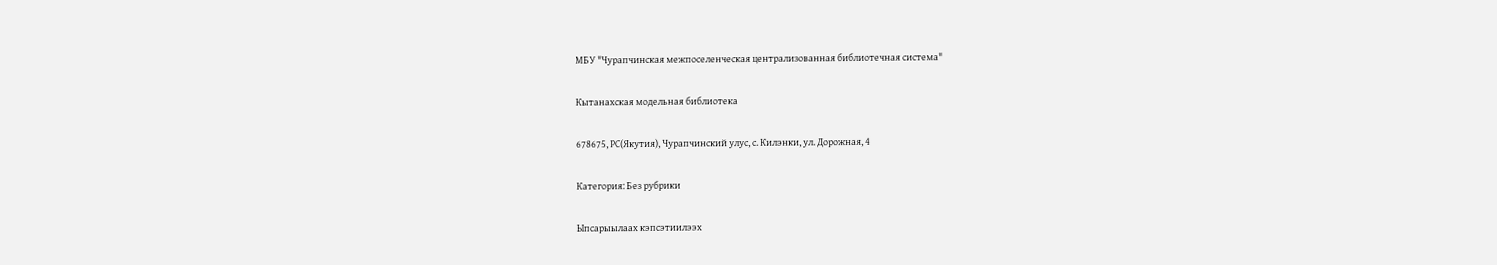МБУ "Чурапчинская межпоселенческая централизованная библиотечная система"

Кытанахская модельная библиотека

678675, РС(Якутия), Чурапчинский улус, с. Килэнки, ул. Дорожная, 4

Категория: Без рубрики

Ыпсарыылаах кэпсэтиилээх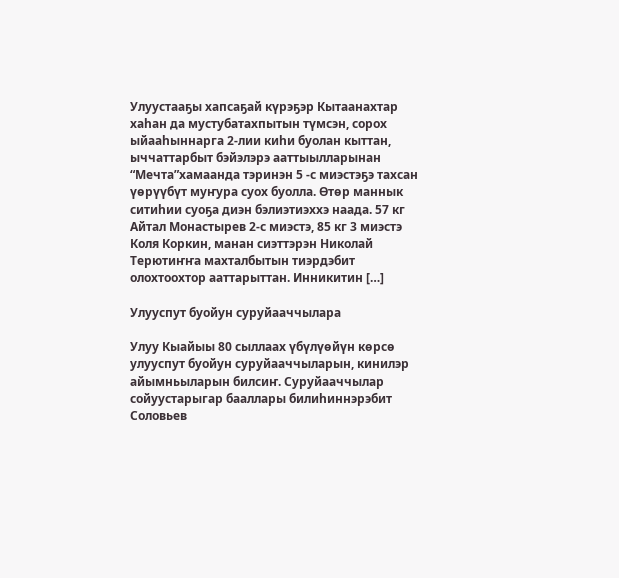Улуустааҕы хапсаҕай күрэҕэр Кытаанахтар хаһан да мустубатахпытын түмсэн, сорох ыйааһыннарга 2-лии киһи буолан кыттан, ыччаттарбыт бэйэлэрэ ааттыылларынан “Мечта”хамаанда тэринэн 5 -с миэстэҕэ тахсан үөрүүбүт муҥура суох буолла. Өтөр маннык ситиһии суоҕа диэн бэлиэтиэххэ наада. 57 кг Айтал Монастырев 2-с миэстэ, 85 кг 3 миэстэ Коля Коркин, манан сиэттэрэн Николай Терютиҥҥа махталбытын тиэрдэбит олохтоохтор ааттарыттан. Инникитин […]

Улууспут буойун суруйааччылара

Улуу Кыайыы 80 сыллаах үбүлүөйүн көрсө улууспут буойун суруйааччыларын, кинилэр айымньыларын билсиҥ. Суруйааччылар сойуустарыгар бааллары билиһиннэрэбит Соловьев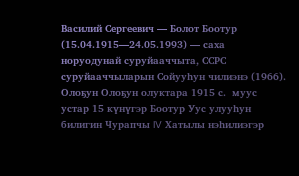Василий Сергеевич — Болот Боотур (15.04.1915—24.05.1993) — саха норуодунай суруйааччыта, ССРС суруйааччыларын Сойууһун чилиэнэ (1966). Олоҕун Олоҕун олуктара 1915 с.  муус устар 15 күнүгэр Боотур Уус улууһун билигин Чурапчы IV Хатылы нэһилиэгэр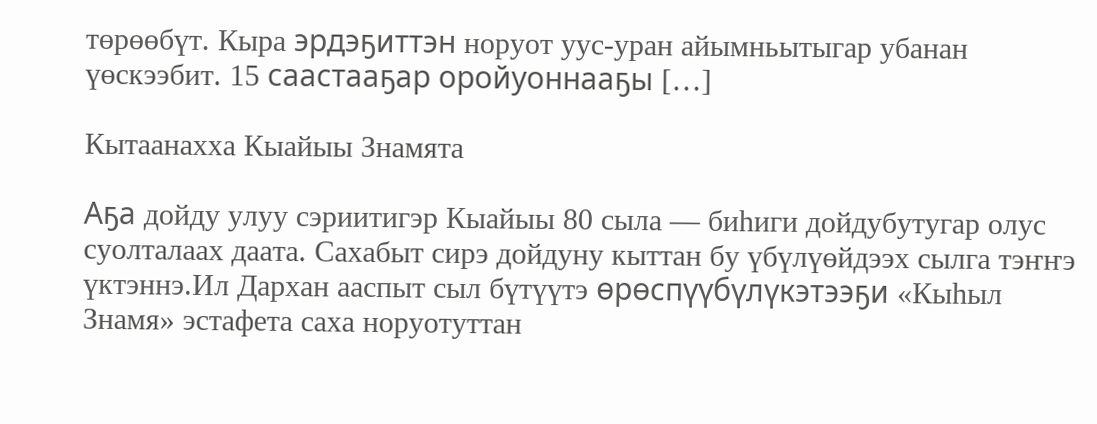төрөөбүт. Кыра эрдэҕиттэн норуот уус-уран айымньытыгар убанан үөскээбит. 15 саастааҕар оройуоннааҕы […]

Кытаанахха Кыайыы Знамята

Аҕа дойду улуу сэриитигэр Кыайыы 80 сыла — биһиги дойдубутугар олус суолталаах даата. Сахабыт сирэ дойдуну кыттан бу үбүлүөйдээх сылга тэҥҥэ үктэннэ.Ил Дархан ааспыт сыл бүтүүтэ өрөспүүбүлүкэтээҕи «Кыһыл Знамя» эстафета саха норуотуттан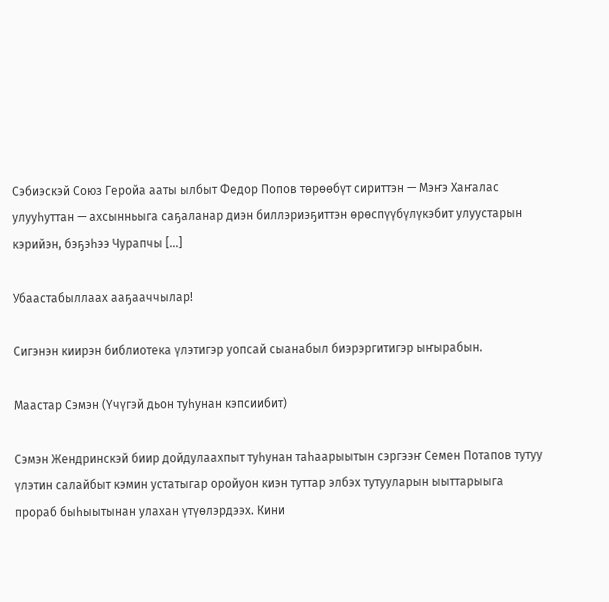Сэбиэскэй Союз Геройа ааты ылбыт Федор Попов төрөөбүт сириттэн — Мэҥэ Хаҥалас улууһуттан — ахсынньыга саҕаланар диэн биллэриэҕиттэн өрөспүүбүлүкэбит улуустарын кэрийэн, бэҕэһээ Чурапчы […]

Убаастабыллаах ааҕааччылар!

Сигэнэн киирэн библиотека үлэтигэр уопсай сыанабыл биэрэргитигэр ыҥырабын.

Маастар Сэмэн (Үчүгэй дьон туһунан кэпсиибит)

Сэмэн Жендринскэй биир дойдулаахпыт туһунан таһаарыытын сэргээҥ Семен Потапов тутуу үлэтин салайбыт кэмин устатыгар оройуон киэн туттар элбэх тутууларын ыыттарыыга прораб быһыытынан улахан үтүөлэрдээх. Кини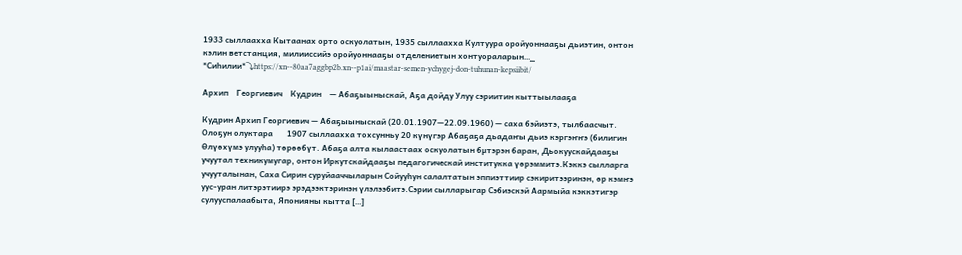1933 сыллаахха Кытаанах орто оскуолатын, 1935 сыллаахха Култуура оройуоннааҕы дьиэтин, онтон кэлин ветстанция, милииссийэ оройуоннааҕы отделениетын хонтуораларын…_ *Сиһилии*⤵https://xn--80aa7aggbp2b.xn--p1ai/maastar-semen-ychygej-don-tuhunan-kepsiibit/

Архип    Георгиевич    Кудрин    — Абаҕыыныскай, Аҕа дойду Улуу сэриитин кыттыылааҕа

Кудрин Архип Георгиевич — Абаҕыыныскай (20.01.1907—22.09.1960) — саха бэйиэтэ, тылбаасчыт. Олоҕун олуктара       1907 сыллаахха тохсунньу 20 күнүгэр Абаҕаҕа дьадаҥы дьиэ кэргэҥҥэ (билигин Өлүөхүмэ улууһа) төрөөбүт. Абаҕа алта кылаастаах оскуолатын бµтэрэн баран, Дьокуускайдааҕы учуутал техникумугар, онтон Иркутскайдааҕы педагогическай институкка үөрэммитэ.Кэккэ сылларга учууталынан, Саха Сирин суруйааччыларын Сойууһун салалтатын эппиэттиир сэкиритээринэн, өр кэмҥэ уус-уран литэрэтиирэ эрэдээктэринэн үлэлээбитэ.Сэрии сылларыгар Сэбиэскэй Аармыйа кэккэтигэр сулууспалаабыта, Японияны кытта […]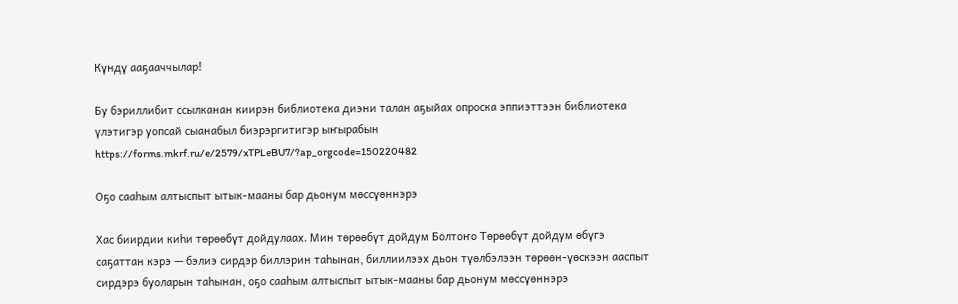Күндү ааҕааччылар!

Бу бэриллибит ссылканан киирэн библиотека диэни талан аҕыйах опроска эппиэттээн библиотека үлэтигэр уопсай сыанабыл биэрэргитигэр ыҥырабын https://forms.mkrf.ru/e/2579/xTPLeBU7/?ap_orgcode=150220482

Оҕо сааһым алтыспыт ытык-мааны бар дьонум мөссүөннэрэ

Хас биирдии киhи төрөөбүт дойдулаах. Мин төрөөбүт дойдум Болтоҥо Төрөөбүт дойдум өбүгэ саҕаттан кэрэ — бэлиэ сирдэр биллэрин таһынан, биллиилээх дьон түөлбэлээн төрөөн-үөскээн ааспыт сирдэрэ буоларын таһынан, оҕо сааһым алтыспыт ытык-мааны бар дьонум мөссүөннэрэ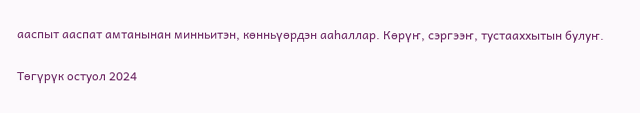ааспыт ааспат амтанынан минньитэн, көнньүөрдэн ааһаллар. Көрүҥ, сэргээҥ, тустааххытын булуҥ.

Төгүрүк остуол 2024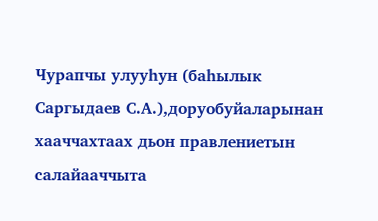Чурапчы улууһун (баһылык Саргыдаев С.А.),доруобуйаларынан хааччахтаах дьон правлениетын салайааччыта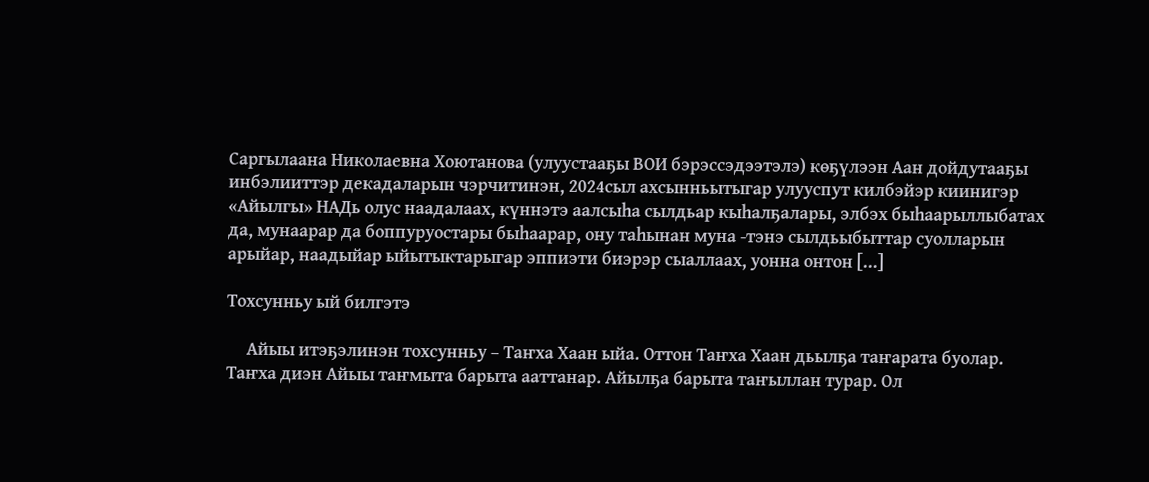Саргылаана Николаевна Хоютанова (улуустааҕы ВОИ бэрэссэдээтэлэ) көҕүлээн Аан дойдутааҕы инбэлииттэр декадаларын чэрчитинэн, 2024сыл ахсынньытыгар улууспут килбэйэр киинигэр «Айылгы» НАДь олус наадалаах, күннэтэ аалсыһа сылдьар кыһалҕалары, элбэх быһаарыллыбатах да, мунаарар да боппуруостары быһаарар, ону таһынан муна -тэнэ сылдьыбыттар суолларын арыйар, наадыйар ыйытыктарыгар эппиэти биэрэр сыаллаах, уонна онтон […]

Тохсунньу ый билгэтэ

     Айыы итэҕэлинэн тохсунньу – Таҥха Хаан ыйа. Оттон Таҥха Хаан дьылҕа таҥарата буолар. Таҥха диэн Айыы таҥмыта барыта ааттанар. Айылҕа барыта таҥыллан турар. Ол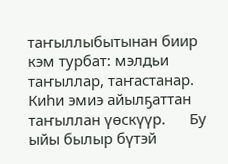таҥыллыбытынан биир кэм турбат: мэлдьи таҥыллар, таҥастанар. Киһи эмиэ айылҕаттан таҥыллан үөскүүр.      Бу ыйы былыр бүтэй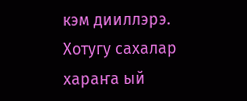кэм дииллэрэ. Хотугу сахалар хараҥа ый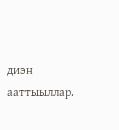диэн ааттыыллар.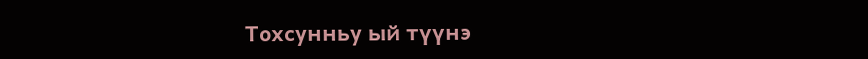Тохсунньу ый түүнэ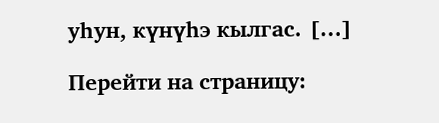уһун, күнүһэ кылгас. […]

Перейти на страницу: